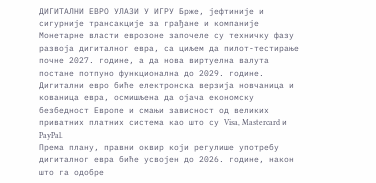ДИГИТАЛНИ ЕВРО УЛАЗИ У ИГРУ Брже, јефтиније и сигурније трансакције за грађане и компаније
Монетарне власти еврозоне започеле су техничку фазу развоја дигиталног евра, са циљем да пилот-тестирање почне 2027. године, а да нова виртуелна валута постане потпуно функционална до 2029. године.
Дигитални евро биће електронска верзија новчаница и кованица евра, осмишљена да ојача економску безбедност Европе и смањи зависност од великих приватних платних система као што су Visa, Mastercard и PayPal.
Према плану, правни оквир који регулише употребу дигиталног евра биће усвојен до 2026. године, након што га одобре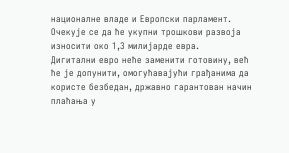националне владе и Европски парламент. Очекује се да ће укупни трошкови развоја износити око 1,3 милијарде евра.
Дигитални евро неће заменити готовину, већ ће је допунити, омогућавајући грађанима да користе безбедан, државно гарантован начин плаћања у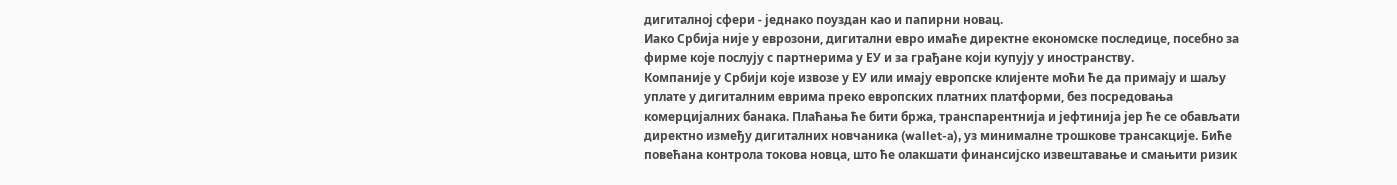дигиталној сфери - једнако поуздан као и папирни новац.
Иако Србија није у еврозони, дигитални евро имаће директне економске последице, посебно за фирме које послују с партнерима у ЕУ и за грађане који купују у иностранству.
Компаније у Србији које извозе у ЕУ или имају европске клијенте моћи ће да примају и шаљу уплате у дигиталним еврима преко европских платних платформи, без посредовања комерцијалних банака. Плаћања ће бити бржа, транспарентнија и јефтинија јер ће се обављати директно између дигиталних новчаника (wallet-a), уз минималне трошкове трансакције. Биће повећана контрола токова новца, што ће олакшати финансијско извештавање и смањити ризик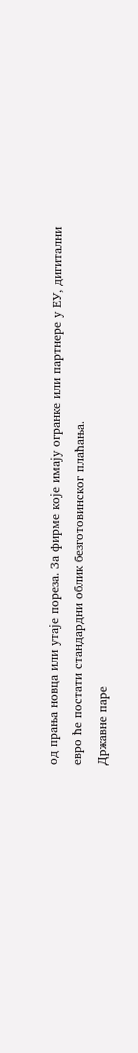од прања новца или утаје пореза. За фирме које имају огранке или партнере у ЕУ, дигитални евро ће постати стандардни облик безготовинског плаћања.
Државне паре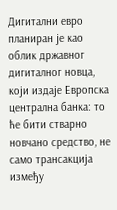Дигитални евро планиран је као облик државног дигиталног новца, који издаје Европска централна банка: то ће бити стварно новчано средство, не само трансакција између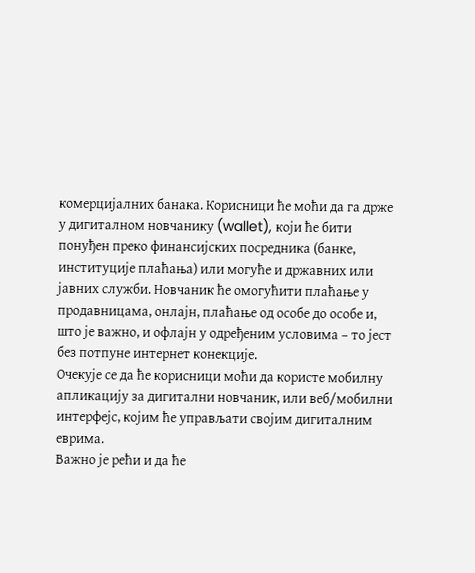комерцијалних банака. Корисници ће моћи да га држе у дигиталном новчанику (wallet), који ће бити понуђен преко финансијских посредника (банке, институције плаћања) или могуће и државних или јавних служби. Новчаник ће омогућити плаћање у продавницама, онлајн, плаћање од особе до особе и, што је важно, и офлајн у одређеним условима – то јест без потпуне интернет конекције.
Очекује се да ће корисници моћи да користе мобилну апликацију за дигитални новчаник, или веб/мобилни интерфејс, којим ће управљати својим дигиталним еврима.
Важно је рећи и да ће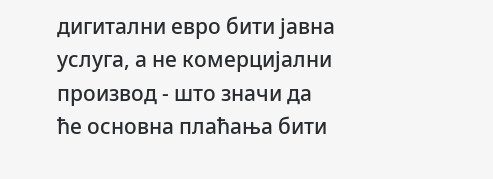дигитални евро бити јавна услуга, а не комерцијални производ - што значи да ће основна плаћања бити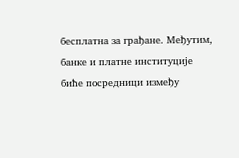бесплатна за грађане. Међутим, банке и платне институције биће посредници између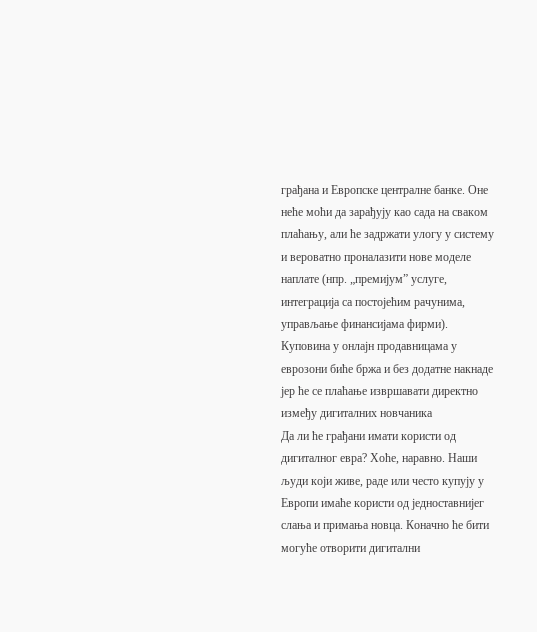грађана и Европске централне банке. Оне неће моћи да зарађују као сада на сваком плаћању, али ће задржати улогу у систему и вероватно проналазити нове моделе наплате (нпр. „премијум” услуге, интеграција са постојећим рачунима, управљање финансијама фирми).
Куповина у онлајн продавницама у еврозони биће бржа и без додатне накнаде јер ће се плаћање извршавати директно између дигиталних новчаника
Да ли ће грађани имати користи од дигиталног евра? Хоће, наравно. Наши људи који живе, раде или често купују у Европи имаће користи од једноставнијег слања и примања новца. Коначно ће бити могуће отворити дигитални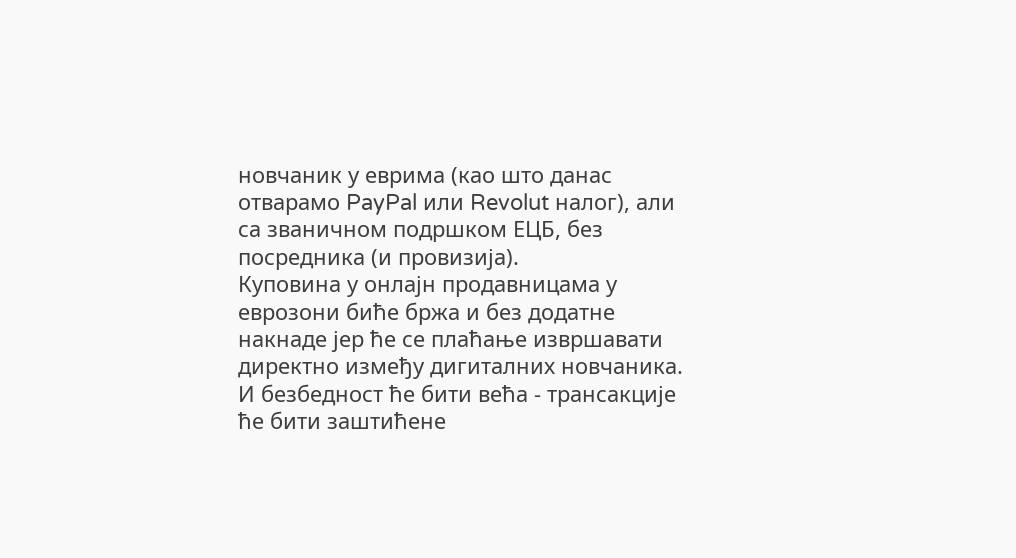новчаник у еврима (као што данас отварамо PayPal или Revolut налог), али са званичном подршком ЕЦБ, без посредника (и провизија).
Куповина у онлајн продавницама у еврозони биће бржа и без додатне накнаде јер ће се плаћање извршавати директно између дигиталних новчаника. И безбедност ће бити већа - трансакције ће бити заштићене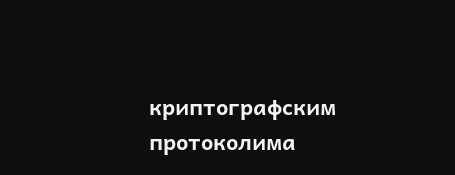криптографским протоколима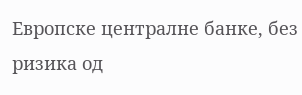Европске централне банке, без ризика од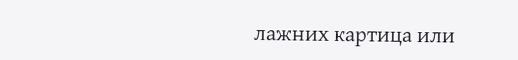лажних картица или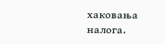хаковања налога.